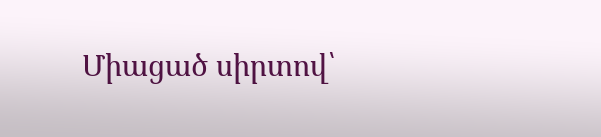Միացած սիրտով՝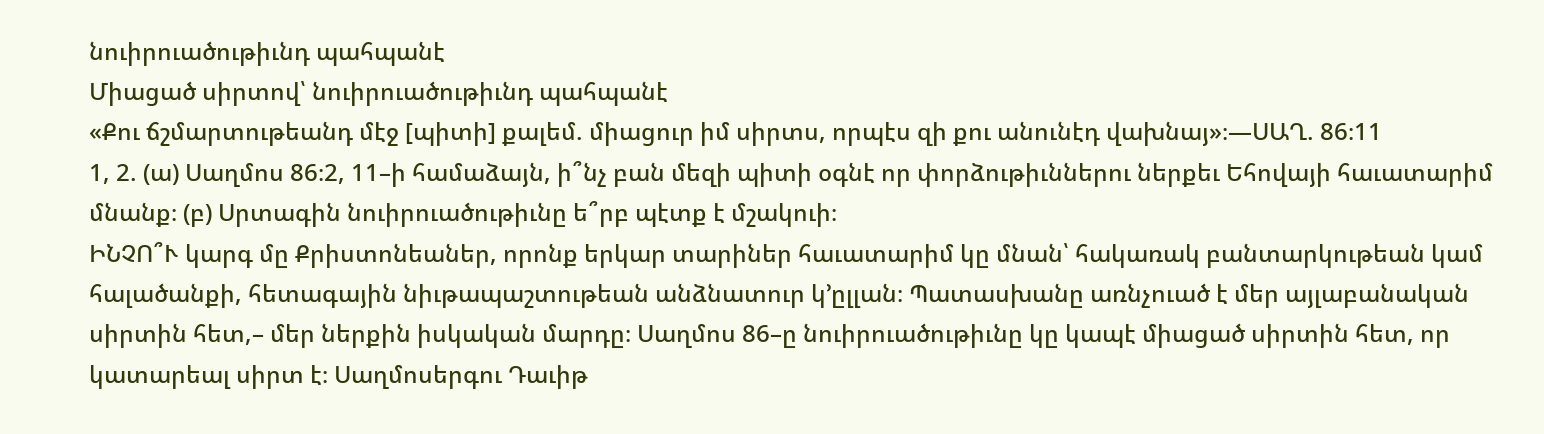նուիրուածութիւնդ պահպանէ
Միացած սիրտով՝ նուիրուածութիւնդ պահպանէ
«Քու ճշմարտութեանդ մէջ [պիտի] քալեմ. միացուր իմ սիրտս, որպէս զի քու անունէդ վախնայ»։—ՍԱՂ. 86։11
1, 2. (ա) Սաղմոս 86։2, 11–ի համաձայն, ի՞նչ բան մեզի պիտի օգնէ որ փորձութիւններու ներքեւ Եհովայի հաւատարիմ մնանք։ (բ) Սրտագին նուիրուածութիւնը ե՞րբ պէտք է մշակուի։
ԻՆՉՈ՞Ւ կարգ մը Քրիստոնեաներ, որոնք երկար տարիներ հաւատարիմ կը մնան՝ հակառակ բանտարկութեան կամ հալածանքի, հետագային նիւթապաշտութեան անձնատուր կ’ըլլան։ Պատասխանը առնչուած է մեր այլաբանական սիրտին հետ,– մեր ներքին իսկական մարդը։ Սաղմոս 86–ը նուիրուածութիւնը կը կապէ միացած սիրտին հետ, որ կատարեալ սիրտ է։ Սաղմոսերգու Դաւիթ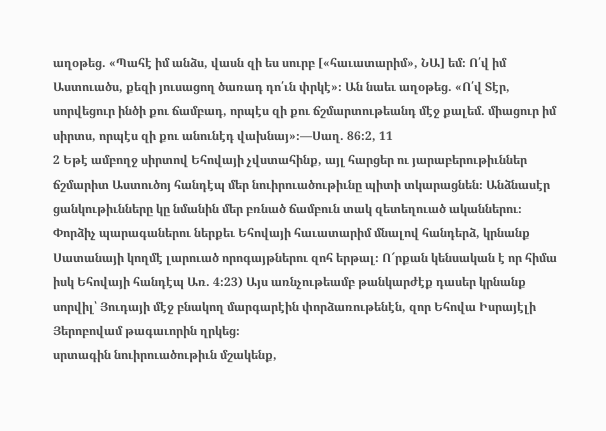աղօթեց. «Պահէ իմ անձս, վասն զի ես սուրբ [«հաւատարիմ», ՆԱ] եմ։ Ո՛վ իմ Աստուածս, քեզի յուսացող ծառադ դո՛ւն փրկէ»։ Ան նաեւ աղօթեց. «Ո՛վ Տէր, սորվեցուր ինծի քու ճամբադ, որպէս զի քու ճշմարտութեանդ մէջ քալեմ. միացուր իմ սիրտս, որպէս զի քու անունէդ վախնայ»։—Սաղ. 86։2, 11
2 Եթէ ամբողջ սիրտով Եհովայի չվստահինք, այլ հարցեր ու յարաբերութիւններ ճշմարիտ Աստուծոյ հանդէպ մեր նուիրուածութիւնը պիտի տկարացնեն։ Անձնասէր ցանկութիւնները կը նմանին մեր բռնած ճամբուն տակ զետեղուած ականներու։ Փորձիչ պարագաներու ներքեւ Եհովայի հաւատարիմ մնալով հանդերձ, կրնանք Սատանայի կողմէ լարուած որոգայթներու զոհ երթալ։ Ո՜րքան կենսական է որ հիմա իսկ Եհովայի հանդէպ Առ. 4։23) Այս առնչութեամբ թանկարժէք դասեր կրնանք սորվիլ՝ Յուդայի մէջ բնակող մարգարէին փորձառութենէն, զոր Եհովա Իսրայէլի Յերոբովամ թագաւորին ղրկեց։
սրտագին նուիրուածութիւն մշակենք,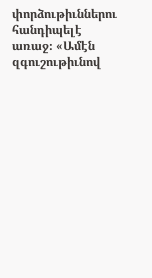փորձութիւններու հանդիպելէ առաջ։ «Ամէն զգուշութիւնով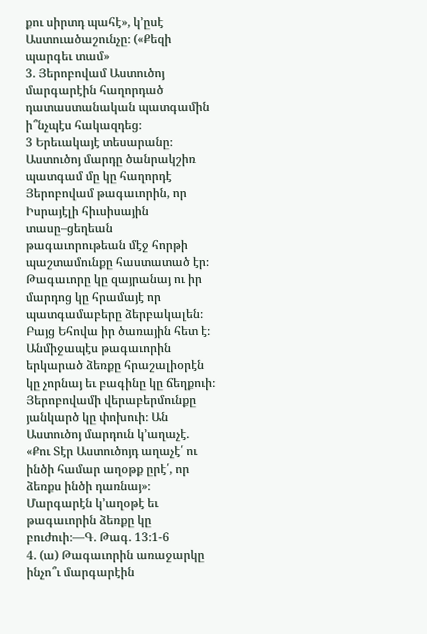քու սիրտդ պահէ», կ’ըսէ Աստուածաշունչը։ («Քեզի պարգեւ տամ»
3. Յերոբովամ Աստուծոյ մարգարէին հաղորդած դատաստանական պատգամին ի՞նչպէս հակազդեց։
3 Երեւակայէ տեսարանը։ Աստուծոյ մարդը ծանրակշիռ պատգամ մը կը հաղորդէ Յերոբովամ թագաւորին, որ Իսրայէլի հիւսիսային տասը–ցեղեան թագաւորութեան մէջ հորթի պաշտամունքը հաստատած էր։ Թագաւորը կը զայրանայ ու իր մարդոց կը հրամայէ որ պատգամաբերը ձերբակալեն։ Բայց Եհովա իր ծառային հետ է։ Անմիջապէս թագաւորին երկարած ձեռքը հրաշալիօրէն կը չորնայ եւ բագինը կը ճեղքուի։ Յերոբովամի վերաբերմունքը յանկարծ կը փոխուի։ Ան Աստուծոյ մարդուն կ’աղաչէ. «Քու Տէր Աստուծոյդ աղաչէ՛ ու ինծի համար աղօթք ըրէ՛, որ ձեռքս ինծի դառնայ»։ Մարգարէն կ’աղօթէ եւ թագաւորին ձեռքը կը բուժուի։—Գ. Թագ. 13։1-6
4. (ա) Թագաւորին առաջարկը ինչո՞ւ մարգարէին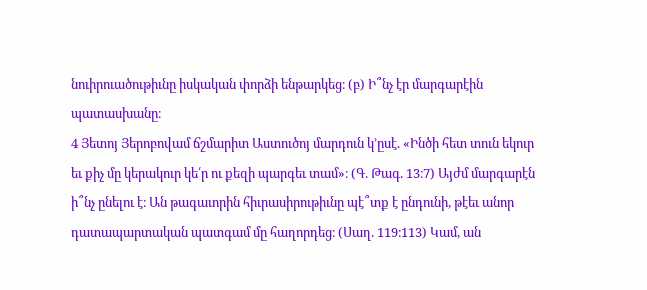նուիրուածութիւնը իսկական փորձի ենթարկեց։ (բ) Ի՞նչ էր մարգարէին պատասխանը։
4 Յետոյ Յերոբովամ ճշմարիտ Աստուծոյ մարդուն կ’ըսէ. «Ինծի հետ տուն եկուր եւ քիչ մը կերակուր կե՛ր ու քեզի պարգեւ տամ»։ (Գ. Թագ. 13։7) Այժմ մարգարէն ի՞նչ ընելու է։ Ան թագաւորին հիւրասիրութիւնը պէ՞տք է ընդունի, թէեւ անոր դատապարտական պատգամ մը հաղորդեց։ (Սաղ. 119։113) Կամ, ան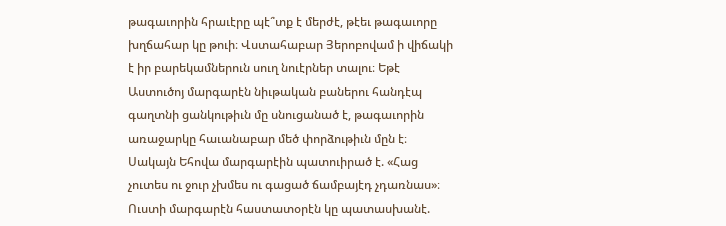թագաւորին հրաւէրը պէ՞տք է մերժէ, թէեւ թագաւորը խղճահար կը թուի։ Վստահաբար Յերոբովամ ի վիճակի է իր բարեկամներուն սուղ նուէրներ տալու։ Եթէ Աստուծոյ մարգարէն նիւթական բաներու հանդէպ գաղտնի ցանկութիւն մը սնուցանած է, թագաւորին առաջարկը հաւանաբար մեծ փորձութիւն մըն է։ Սակայն Եհովա մարգարէին պատուիրած է. «Հաց չուտես ու ջուր չխմես ու գացած ճամբայէդ չդառնաս»։ Ուստի մարգարէն հաստատօրէն կը պատասխանէ.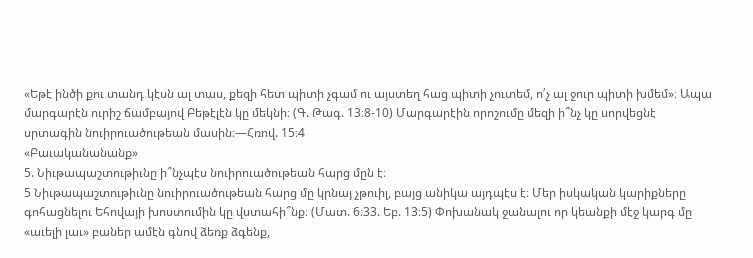«Եթէ ինծի քու տանդ կէսն ալ տաս, քեզի հետ պիտի չգամ ու այստեղ հաց պիտի չուտեմ, ո՛չ ալ ջուր պիտի խմեմ»։ Ապա մարգարէն ուրիշ ճամբայով Բեթէլէն կը մեկնի։ (Գ. Թագ. 13։8-10) Մարգարէին որոշումը մեզի ի՞նչ կը սորվեցնէ սրտագին նուիրուածութեան մասին։—Հռով. 15։4
«Բաւականանանք»
5. Նիւթապաշտութիւնը ի՞նչպէս նուիրուածութեան հարց մըն է։
5 Նիւթապաշտութիւնը նուիրուածութեան հարց մը կրնայ չթուիլ, բայց անիկա այդպէս է։ Մեր իսկական կարիքները գոհացնելու Եհովայի խոստումին կը վստահի՞նք։ (Մատ. 6։33. Եբ. 13։5) Փոխանակ ջանալու որ կեանքի մէջ կարգ մը «աւելի լաւ» բաներ ամէն գնով ձեռք ձգենք,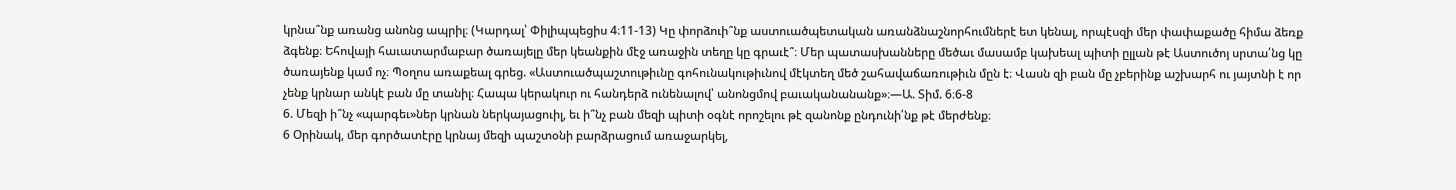կրնա՞նք առանց անոնց ապրիլ։ (Կարդալ՝ Փիլիպպեցիս 4։11-13) Կը փորձուի՞նք աստուածպետական առանձնաշնորհումներէ ետ կենալ, որպէսզի մեր փափաքածը հիմա ձեռք ձգենք։ Եհովայի հաւատարմաբար ծառայելը մեր կեանքին մէջ առաջին տեղը կը գրաւէ՞։ Մեր պատասխանները մեծաւ մասամբ կախեալ պիտի ըլլան թէ Աստուծոյ սրտա՛նց կը ծառայենք կամ ոչ։ Պօղոս առաքեալ գրեց. «Աստուածպաշտութիւնը գոհունակութիւնով մէկտեղ մեծ շահավաճառութիւն մըն է։ Վասն զի բան մը չբերինք աշխարհ ու յայտնի է որ չենք կրնար անկէ բան մը տանիլ։ Հապա կերակուր ու հանդերձ ունենալով՝ անոնցմով բաւականանանք»։—Ա. Տիմ. 6։6-8
6. Մեզի ի՞նչ «պարգեւ»ներ կրնան ներկայացուիլ, եւ ի՞նչ բան մեզի պիտի օգնէ որոշելու թէ զանոնք ընդունի՛նք թէ մերժենք։
6 Օրինակ, մեր գործատէրը կրնայ մեզի պաշտօնի բարձրացում առաջարկել,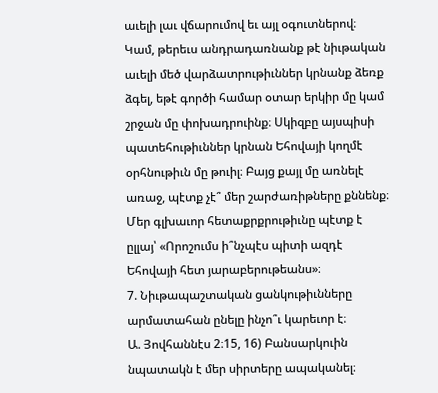աւելի լաւ վճարումով եւ այլ օգուտներով։ Կամ, թերեւս անդրադառնանք թէ նիւթական աւելի մեծ վարձատրութիւններ կրնանք ձեռք ձգել, եթէ գործի համար օտար երկիր մը կամ շրջան մը փոխադրուինք։ Սկիզբը այսպիսի պատեհութիւններ կրնան Եհովայի կողմէ օրհնութիւն մը թուիլ։ Բայց քայլ մը առնելէ առաջ, պէտք չէ՞ մեր շարժառիթները քննենք։ Մեր գլխաւոր հետաքրքրութիւնը պէտք է ըլլայ՝ «Որոշումս ի՞նչպէս պիտի ազդէ Եհովայի հետ յարաբերութեանս»։
7. Նիւթապաշտական ցանկութիւնները արմատահան ընելը ինչո՞ւ կարեւոր է։
Ա. Յովհաննէս 2։15, 16) Բանսարկուին նպատակն է մեր սիրտերը ապականել։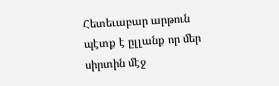Հետեւաբար արթուն պէտք է ըլլանք որ մեր սիրտին մէջ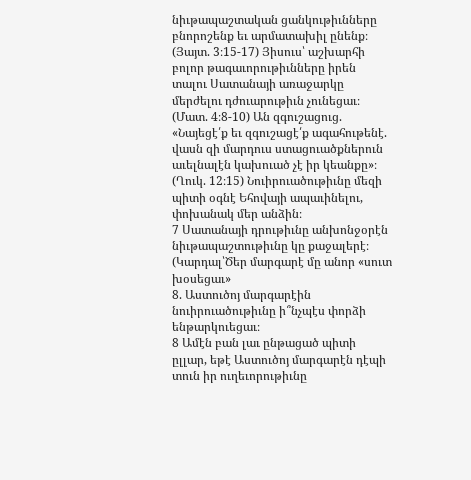նիւթապաշտական ցանկութիւնները բնորոշենք եւ արմատախիլ ընենք։ (Յայտ. 3։15-17) Յիսուս՝ աշխարհի բոլոր թագաւորութիւնները իրեն տալու Սատանայի առաջարկը մերժելու դժուարութիւն չունեցաւ։ (Մատ. 4։8-10) Ան զգուշացուց. «Նայեցէ՛ք եւ զգուշացէ՛ք ագահութենէ. վասն զի մարդուս ստացուածքներուն աւելնալէն կախուած չէ իր կեանքը»։ (Ղուկ. 12։15) Նուիրուածութիւնը մեզի պիտի օգնէ Եհովայի ապաւինելու, փոխանակ մեր անձին։
7 Սատանայի դրութիւնը անխոնջօրէն նիւթապաշտութիւնը կը քաջալերէ։ (Կարդալ՝Ծեր մարգարէ մը անոր «սուտ խօսեցաւ»
8. Աստուծոյ մարգարէին նուիրուածութիւնը ի՞նչպէս փորձի ենթարկուեցաւ։
8 Ամէն բան լաւ ընթացած պիտի ըլլար, եթէ Աստուծոյ մարգարէն դէպի տուն իր ուղեւորութիւնը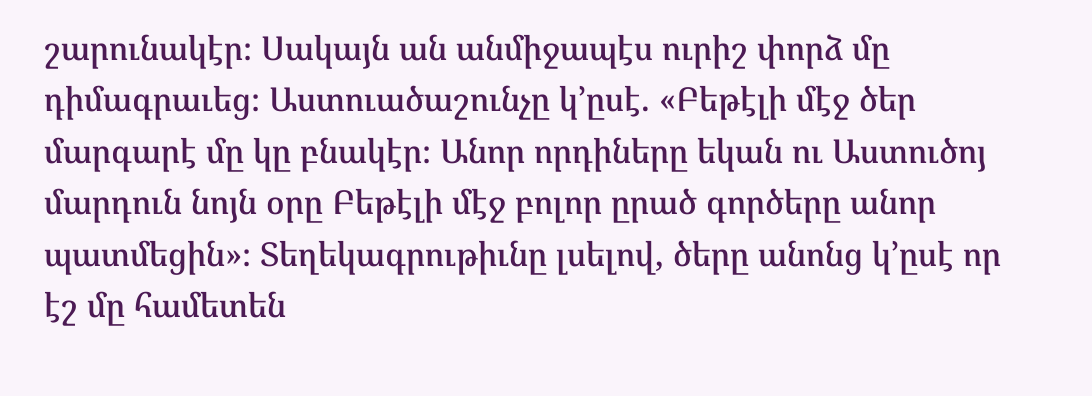շարունակէր։ Սակայն ան անմիջապէս ուրիշ փորձ մը դիմագրաւեց։ Աստուածաշունչը կ’ըսէ. «Բեթէլի մէջ ծեր մարգարէ մը կը բնակէր։ Անոր որդիները եկան ու Աստուծոյ մարդուն նոյն օրը Բեթէլի մէջ բոլոր ըրած գործերը անոր պատմեցին»։ Տեղեկագրութիւնը լսելով, ծերը անոնց կ’ըսէ որ էշ մը համետեն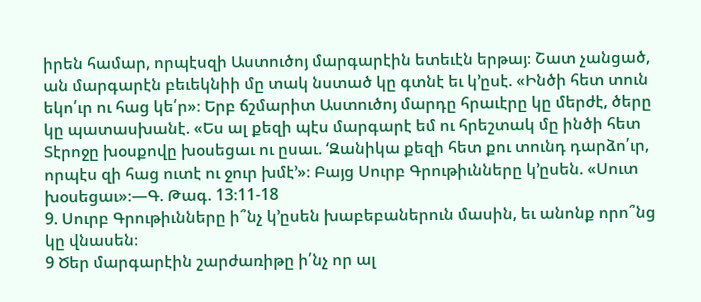իրեն համար, որպէսզի Աստուծոյ մարգարէին ետեւէն երթայ։ Շատ չանցած, ան մարգարէն բեւեկնիի մը տակ նստած կը գտնէ եւ կ’ըսէ. «Ինծի հետ տուն եկո՛ւր ու հաց կե՛ր»։ Երբ ճշմարիտ Աստուծոյ մարդը հրաւէրը կը մերժէ, ծերը կը պատասխանէ. «Ես ալ քեզի պէս մարգարէ եմ ու հրեշտակ մը ինծի հետ Տէրոջը խօսքովը խօսեցաւ ու ըսաւ. ‘Զանիկա քեզի հետ քու տունդ դարձո՛ւր, որպէս զի հաց ուտէ ու ջուր խմէ’»։ Բայց Սուրբ Գրութիւնները կ’ըսեն. «Սուտ խօսեցաւ»։—Գ. Թագ. 13։11-18
9. Սուրբ Գրութիւնները ի՞նչ կ’ըսեն խաբեբաներուն մասին, եւ անոնք որո՞նց կը վնասեն։
9 Ծեր մարգարէին շարժառիթը ի՛նչ որ ալ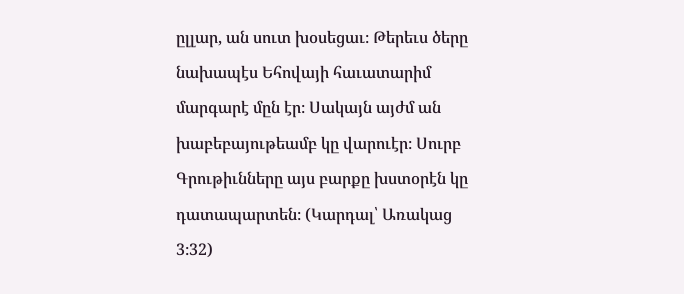ըլլար, ան սուտ խօսեցաւ։ Թերեւս ծերը նախապէս Եհովայի հաւատարիմ մարգարէ մըն էր։ Սակայն այժմ ան խաբեբայութեամբ կը վարուէր։ Սուրբ Գրութիւնները այս բարքը խստօրէն կը դատապարտեն։ (Կարդալ՝ Առակաց 3։32)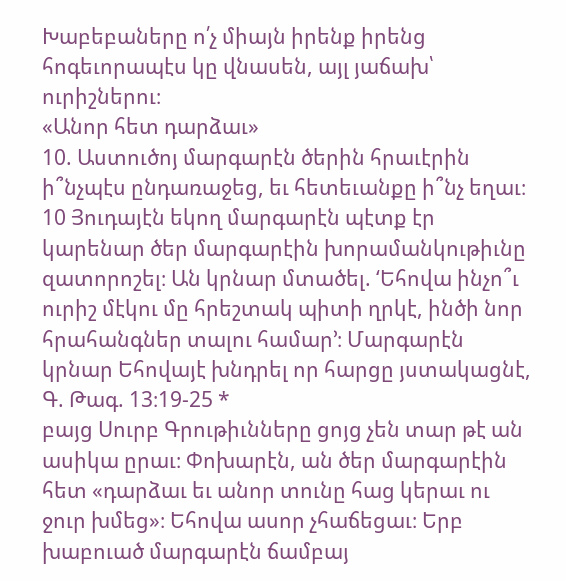Խաբեբաները ո՛չ միայն իրենք իրենց հոգեւորապէս կը վնասեն, այլ յաճախ՝ ուրիշներու։
«Անոր հետ դարձաւ»
10. Աստուծոյ մարգարէն ծերին հրաւէրին ի՞նչպէս ընդառաջեց, եւ հետեւանքը ի՞նչ եղաւ։
10 Յուդայէն եկող մարգարէն պէտք էր կարենար ծեր մարգարէին խորամանկութիւնը զատորոշել։ Ան կրնար մտածել. ‘Եհովա ինչո՞ւ ուրիշ մէկու մը հրեշտակ պիտի ղրկէ, ինծի նոր հրահանգներ տալու համար’։ Մարգարէն կրնար Եհովայէ խնդրել որ հարցը յստակացնէ, Գ. Թագ. 13։19-25 *
բայց Սուրբ Գրութիւնները ցոյց չեն տար թէ ան ասիկա ըրաւ։ Փոխարէն, ան ծեր մարգարէին հետ «դարձաւ եւ անոր տունը հաց կերաւ ու ջուր խմեց»։ Եհովա ասոր չհաճեցաւ։ Երբ խաբուած մարգարէն ճամբայ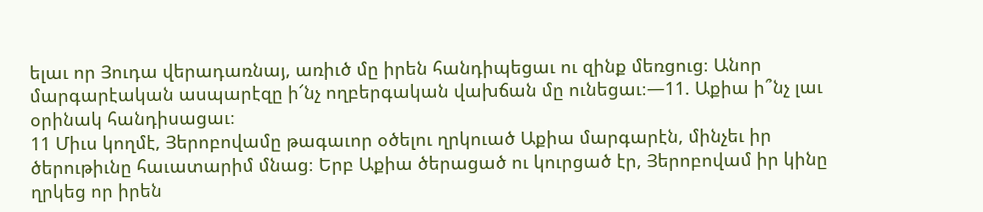ելաւ որ Յուդա վերադառնայ, առիւծ մը իրեն հանդիպեցաւ ու զինք մեռցուց։ Անոր մարգարէական ասպարէզը ի՜նչ ողբերգական վախճան մը ունեցաւ։—11. Աքիա ի՞նչ լաւ օրինակ հանդիսացաւ։
11 Միւս կողմէ, Յերոբովամը թագաւոր օծելու ղրկուած Աքիա մարգարէն, մինչեւ իր ծերութիւնը հաւատարիմ մնաց։ Երբ Աքիա ծերացած ու կուրցած էր, Յերոբովամ իր կինը ղրկեց որ իրեն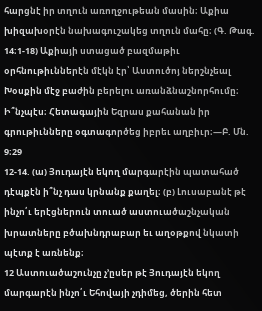հարցնէ իր տղուն առողջութեան մասին։ Աքիա խիզախօրէն նախագուշակեց տղուն մահը։ (Գ. Թագ. 14։1-18) Աքիայի ստացած բազմաթիւ օրհնութիւններէն մէկն էր՝ Աստուծոյ ներշնչեալ Խօսքին մէջ բաժին բերելու առանձնաշնորհումը։ Ի՞նչպէս։ Հետագային Եզրաս քահանան իր գրութիւնները օգտագործեց իբրեւ աղբիւր։—Բ. Մն. 9։29
12-14. (ա) Յուդայէն եկող մարգարէին պատահած դէպքէն ի՞նչ դաս կրնանք քաղել։ (բ) Լուսաբանէ թէ ինչո՛ւ երէցներուն տուած աստուածաշնչական խրատները բծախնդրաբար եւ աղօթքով նկատի պէտք է առնենք։
12 Աստուածաշունչը չ’ըսեր թէ Յուդայէն եկող մարգարէն ինչո՛ւ Եհովայի չդիմեց, ծերին հետ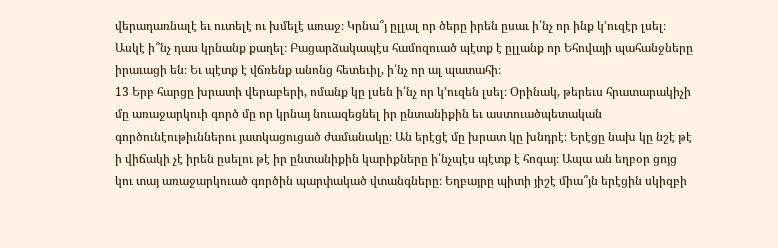վերադառնալէ եւ ուտելէ ու խմելէ առաջ։ Կրնա՞յ ըլլալ որ ծերը իրեն ըսաւ ի՛նչ որ ինք կ’ուզէր լսել։ Ասկէ ի՞նչ դաս կրնանք քաղել։ Բացարձակապէս համոզուած պէտք է ըլլանք որ Եհովայի պահանջները իրաւացի են։ Եւ պէտք է վճռենք անոնց հետեւիլ, ի՛նչ որ ալ պատահի։
13 Երբ հարցը խրատի վերաբերի, ոմանք կը լսեն ի՛նչ որ կ’ուզեն լսել։ Օրինակ, թերեւս հրատարակիչի մը առաջարկուի գործ մը որ կրնայ նուազեցնել իր ընտանիքին եւ աստուածպետական գործունէութիւններու յատկացուցած ժամանակը։ Ան երէցէ մը խրատ կը խնդրէ։ Երէցը նախ կը նշէ թէ ի վիճակի չէ իրեն ըսելու թէ իր ընտանիքին կարիքները ի՛նչպէս պէտք է հոգայ։ Ապա ան եղբօր ցոյց կու տայ առաջարկուած գործին պարփակած վտանգները։ Եղբայրը պիտի յիշէ միա՞յն երէցին սկիզբի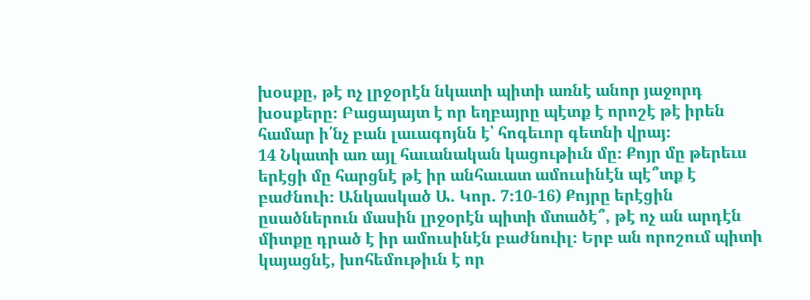խօսքը, թէ ոչ լրջօրէն նկատի պիտի առնէ անոր յաջորդ խօսքերը։ Բացայայտ է որ եղբայրը պէտք է որոշէ թէ իրեն համար ի՛նչ բան լաւագոյնն է՝ հոգեւոր գետնի վրայ։
14 Նկատի առ այլ հաւանական կացութիւն մը։ Քոյր մը թերեւս երէցի մը հարցնէ թէ իր անհաւատ ամուսինէն պէ՞տք է բաժնուի։ Անկասկած Ա. Կոր. 7։10-16) Քոյրը երէցին ըսածներուն մասին լրջօրէն պիտի մտածէ՞, թէ ոչ ան արդէն միտքը դրած է իր ամուսինէն բաժնուիլ։ Երբ ան որոշում պիտի կայացնէ, խոհեմութիւն է որ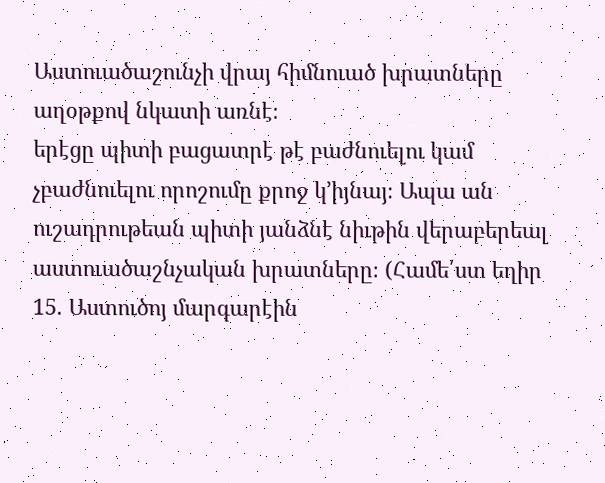Աստուածաշունչի վրայ հիմնուած խրատները աղօթքով նկատի առնէ։
երէցը պիտի բացատրէ թէ բաժնուելու կամ չբաժնուելու որոշումը քրոջ կ’իյնայ։ Ապա ան ուշադրութեան պիտի յանձնէ նիւթին վերաբերեալ աստուածաշնչական խրատները։ (Համե՛ստ եղիր
15. Աստուծոյ մարգարէին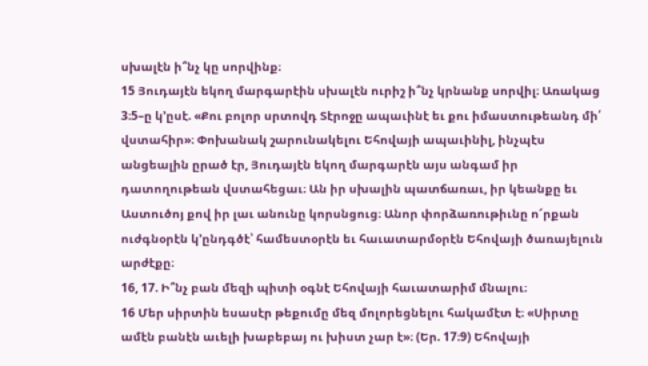սխալէն ի՞նչ կը սորվինք։
15 Յուդայէն եկող մարգարէին սխալէն ուրիշ ի՞նչ կրնանք սորվիլ։ Առակաց 3։5–ը կ’ըսէ. «Քու բոլոր սրտովդ Տէրոջը ապաւինէ եւ քու իմաստութեանդ մի՛ վստահիր»։ Փոխանակ շարունակելու Եհովայի ապաւինիլ, ինչպէս անցեալին ըրած էր, Յուդայէն եկող մարգարէն այս անգամ իր դատողութեան վստահեցաւ։ Ան իր սխալին պատճառաւ, իր կեանքը եւ Աստուծոյ քով իր լաւ անունը կորսնցուց։ Անոր փորձառութիւնը ո՜րքան ուժգնօրէն կ’ընդգծէ՝ համեստօրէն եւ հաւատարմօրէն Եհովայի ծառայելուն արժէքը։
16, 17. Ի՞նչ բան մեզի պիտի օգնէ Եհովայի հաւատարիմ մնալու։
16 Մեր սիրտին եսասէր թեքումը մեզ մոլորեցնելու հակամէտ է։ «Սիրտը ամէն բանէն աւելի խաբեբայ ու խիստ չար է»։ (Եր. 17։9) Եհովայի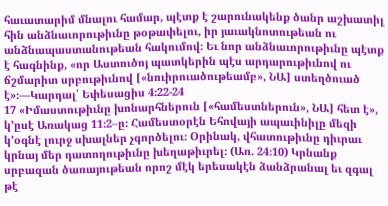հաւատարիմ մնալու համար, պէտք է շարունակենք ծանր աշխատիլ հին անձնաւորութիւնը թօթափելու, իր յաւակնոտութեան ու անձնապաստանութեան հակումով։ Եւ նոր անձնաւորութիւնը պէտք է հագնինք, «որ Աստուծոյ պատկերին պէս արդարութիւնով ու ճշմարիտ սրբութիւնով [«նուիրուածութեամբ», ՆԱ] ստեղծուած է»։—Կարդալ՝ Եփեսացիս 4։22-24
17 «Իմաստութիւնը խոնարհներուն [«համեստներուն», ՆԱ] հետ է», կ’ըսէ Առակաց 11։2–ը։ Համեստօրէն Եհովայի ապաւինիլը մեզի կ’օգնէ լուրջ սխալներ չգործելու։ Օրինակ, վհատութիւնը դիւրաւ կրնայ մեր դատողութիւնը խեղաթիւրել։ (Առ. 24։10) Կրնանք սրբազան ծառայութեան որոշ մէկ երեսակէն ձանձրանալ եւ զգալ թէ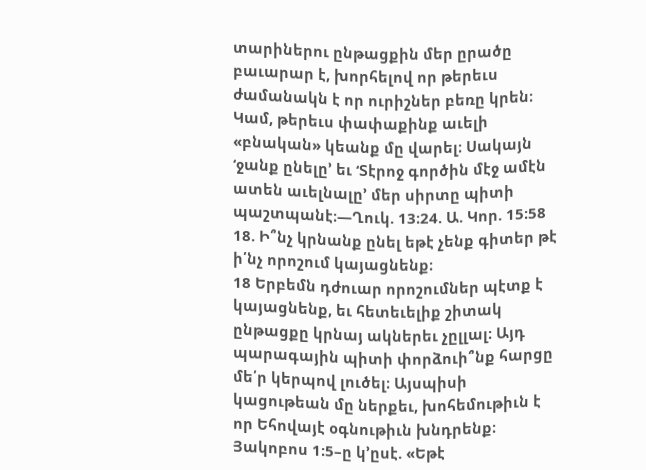տարիներու ընթացքին մեր ըրածը բաւարար է, խորհելով որ թերեւս ժամանակն է որ ուրիշներ բեռը կրեն։ Կամ, թերեւս փափաքինք աւելի «բնական» կեանք մը վարել։ Սակայն ‘ջանք ընելը’ եւ ‘Տէրոջ գործին մէջ ամէն ատեն աւելնալը’ մեր սիրտը պիտի պաշտպանէ։—Ղուկ. 13։24. Ա. Կոր. 15։58
18. Ի՞նչ կրնանք ընել եթէ չենք գիտեր թէ ի՛նչ որոշում կայացնենք։
18 Երբեմն դժուար որոշումներ պէտք է կայացնենք, եւ հետեւելիք շիտակ ընթացքը կրնայ ակներեւ չըլլալ։ Այդ պարագային պիտի փորձուի՞նք հարցը մե՛ր կերպով լուծել։ Այսպիսի կացութեան մը ներքեւ, խոհեմութիւն է որ Եհովայէ օգնութիւն խնդրենք։ Յակոբոս 1։5–ը կ’ըսէ. «Եթէ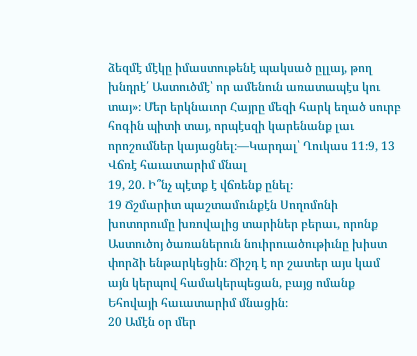ձեզմէ մէկը իմաստութենէ պակսած ըլլայ, թող խնդրէ՛ Աստուծմէ՝ որ ամենուն առատապէս կու տայ»։ Մեր երկնաւոր Հայրը մեզի հարկ եղած սուրբ հոգին պիտի տայ, որպէսզի կարենանք լաւ որոշումներ կայացնել։—Կարդալ՝ Ղուկաս 11։9, 13
Վճռէ հաւատարիմ մնալ
19, 20. Ի՞նչ պէտք է վճռենք ընել։
19 Ճշմարիտ պաշտամունքէն Սողոմոնի խոտորումը խռովալից տարիներ բերաւ, որոնք Աստուծոյ ծառաներուն նուիրուածութիւնը խիստ փորձի ենթարկեցին։ Ճիշդ է որ շատեր այս կամ այն կերպով համակերպեցան, բայց ոմանք Եհովայի հաւատարիմ մնացին։
20 Ամէն օր մեր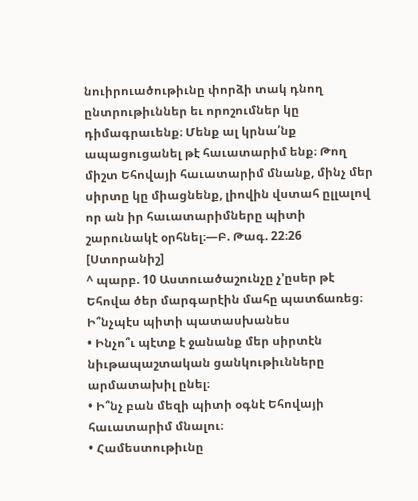նուիրուածութիւնը փորձի տակ դնող ընտրութիւններ եւ որոշումներ կը դիմագրաւենք։ Մենք ալ կրնա՛նք ապացուցանել թէ հաւատարիմ ենք։ Թող միշտ Եհովայի հաւատարիմ մնանք, մինչ մեր սիրտը կը միացնենք, լիովին վստահ ըլլալով որ ան իր հաւատարիմները պիտի շարունակէ օրհնել։—Բ. Թագ. 22։26
[Ստորանիշ]
^ պարբ. 10 Աստուածաշունչը չ’ըսեր թէ Եհովա ծեր մարգարէին մահը պատճառեց։
Ի՞նչպէս պիտի պատասխանես
• Ինչո՞ւ պէտք է ջանանք մեր սիրտէն նիւթապաշտական ցանկութիւնները արմատախիլ ընել։
• Ի՞նչ բան մեզի պիտի օգնէ Եհովայի հաւատարիմ մնալու։
• Համեստութիւնը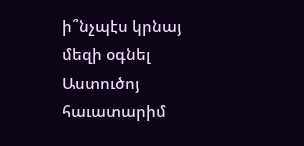ի՞նչպէս կրնայ մեզի օգնել Աստուծոյ հաւատարիմ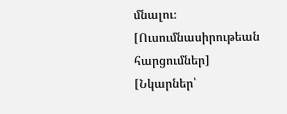մնալու։
[Ուսումնասիրութեան հարցումներ]
[Նկարներ՝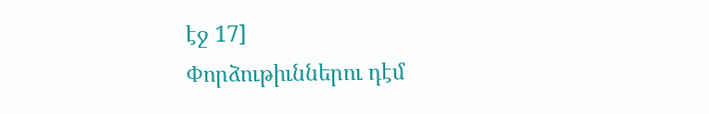էջ 17]
Փորձութիւններու դէմ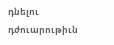դնելու դժուարութիւն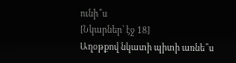ունի՞ս
[Նկարներ՝ էջ 18]
Աղօթքով նկատի պիտի առնե՞ս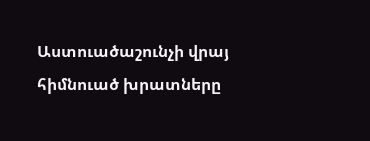Աստուածաշունչի վրայ հիմնուած խրատները